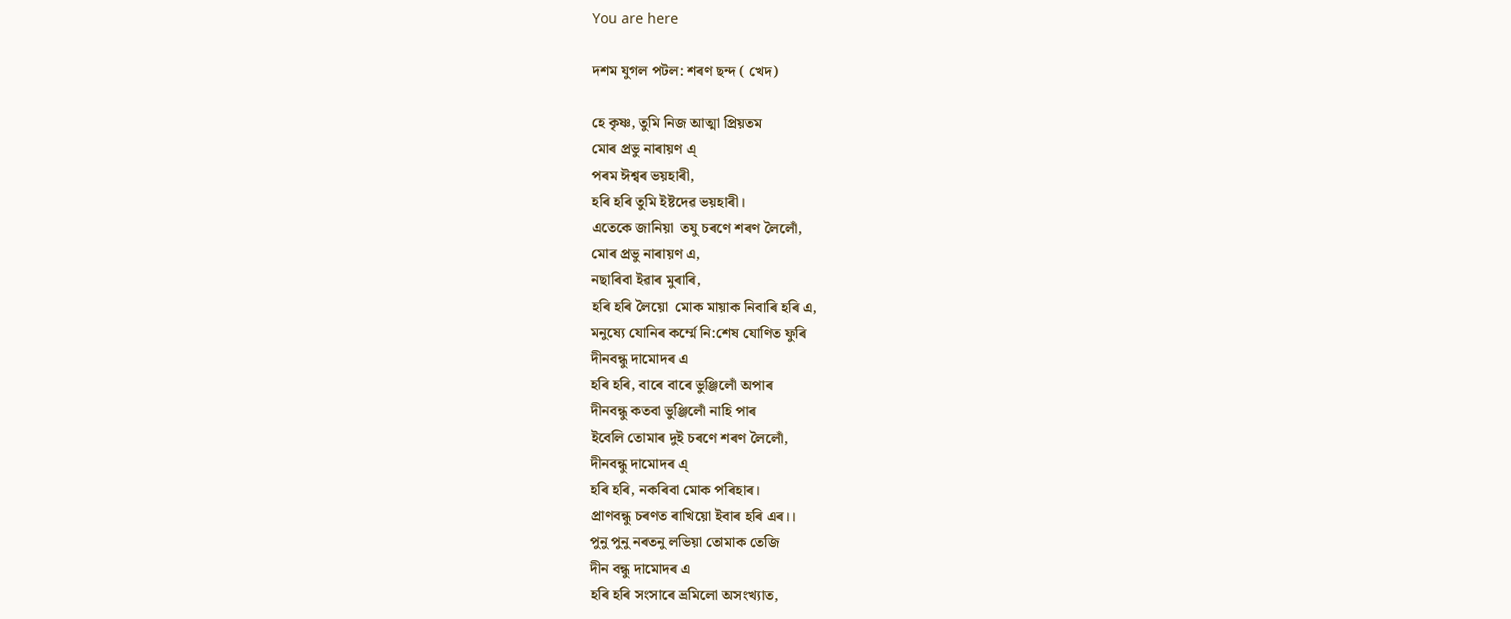You are here

দশম যুগল পটল: শৰণ ছন্দ ( খেদ)

হে কৃষ্ণ, তুমি নিজ আত্মা প্রিয়তম
মোৰ প্রভু নাৰায়ণ এ্
পৰম ঈশ্বৰ ভয়হাৰী,
হৰি হৰি তুমি ইষ্টদেৱ ভয়হাৰী।
এতেকে জানিয়া  তযু চৰণে শৰণ লৈলোঁ,
মোৰ প্রভু নাৰায়ণ এ,
নছাৰিবা ইৱাৰ মুৰাৰি,
হৰি হৰি লৈয়ো  মোক মায়াক নিবাৰি হৰি এ,
মনুষ্যে যোনিৰ কৰ্ম্মে নি:শেষ যোণিত ফুৰি
দীনবন্ধু দামোদৰ এ
হৰি হৰি, বাৰে বাৰে ভুঞ্জিলোঁ অপাৰ
দীনবন্ধু কতবা ভুঞ্জিলোঁ নাহি পাৰ
ইবেলি তোমাৰ দুই চৰণে শৰণ লৈলোঁ,
দীনবন্ধু দামোদৰ এ্
হৰি হৰি, নকৰিবা মোক পৰিহাৰ।
প্রাণবন্ধু চৰণত ৰাখিয়ো ইবাৰ হৰি এৰ।।
পুনু পুনু নৰতনু লভিয়া তোমাক তেজি
দীন বন্ধু দামোদৰ এ
হৰি হৰি সংসাৰে ভ্রমিলো অসংখ্যাত,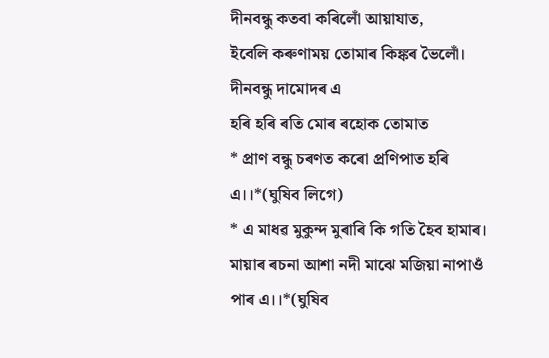দীনবন্ধু কতবা কৰিলোঁ আয়াযাত,
ইবেলি কৰুণাময় তোমাৰ কিঙ্কৰ ভৈলোঁ।
দীনবন্ধু দামোদৰ এ
হৰি হৰি ৰতি মোৰ ৰহোক তোমাত
* প্রাণ বন্ধু চৰণত কৰো প্রণিপাত হৰি এ।।*(ঘুষিব লিগে)
* এ মাধৱ মুকুন্দ মুৰাৰি কি গতি হৈব হামাৰ।
মায়াৰ ৰচনা আশা নদী মাঝে মজিয়া নাপাওঁ পাৰ এ।।*(ঘুষিব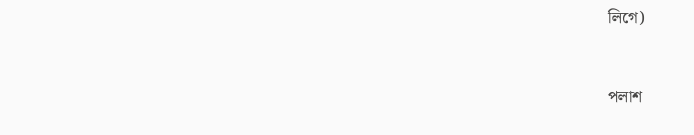লিগে)


পলাশ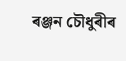ৰঞ্জন চৌধুৰীৰ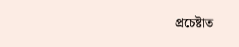প্ৰচেষ্টাত